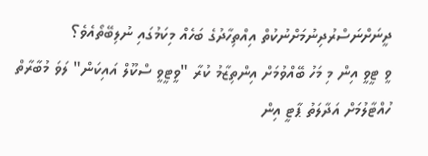ދީނަށްނަސްރުދިނުމަށްނުކުތް އިއްތިހާދުގެ ބަހެއް މިކަމުގައި ނުލިބޭތޯއެވެ؟
ވީ ޓީވީ އިން މި މަހު ބޭއްވުމަށް އިންތިޒާމު ކުރާ "ވީޓީވީ ސްކޫލް އައިކަން" ލަވަ މުބާރާތް ހުއްޓާލުމަށް އަދާލަތު ޕާޓީ އިން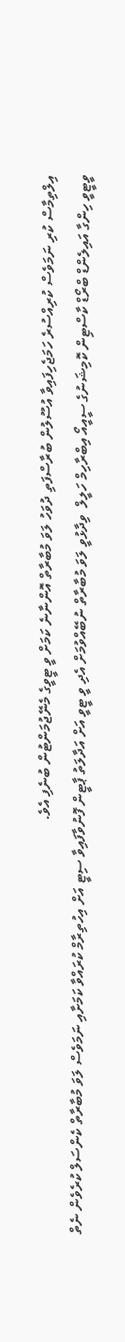އިލްތިމާސް ކުރި ނަމަވެސް ކުރިއްސުރެ ހަމަޖެހިފައިވާ އުސޫލުން ބުރާސްފަތި ދުވަހު ލަވަ މުބާރާތް އޮންނާނެ ކަމަށް ވީ ޓީވީގެ މެނޭޖުމަންޓުން ބުނެފި އެވެ.
ވީޓީވީ ހިންގާ އައިލެންޑް ބްރޯޑް ކާސްޓިން ކޮމިޝަނުގެ ސީއީއޯ އިބްރާހިމް ހަލީލް  ވިދާޅުވީ ލަވަ މުބާރާތް ނުބޭއްވުމަށް އެދި ވީ ޓީވީ އަށް އަދާލަތު ޕާޓީން ފޮނުވާފައިވާ ސިޓީ އަށް އިހުތިރާމް ކުރައްވާ ކަމަށާއި ނަމަވެސް ލަވަ މުބާރާތް ކެންސަލް ކުރެވެން ނެތް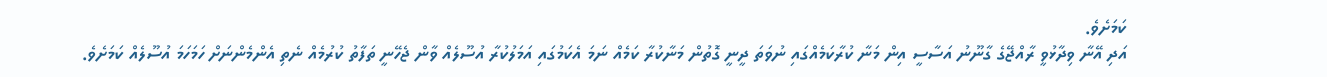ކަމަށެވެ.
އަދި އޭނާ ވިދާޅުވީ ރާއްޖޭގެ ގާނޫނު އަސާސީ އިން މަނާ ކުރާކަމެއްގައި ނުވަތަ ދީނީ ގޮތުން މަނާކުރާ ކަމެއް ނަމަ އެކަމުގައި އަމަލުކުރާ އުސޫލެއް ވާން ޖެހޭނީ ތަފާތު ކުރުމެއް ނެތި އެންމެންނަށް ހަމަހަމަ އުސޫލެއް ކަމަށެވެ.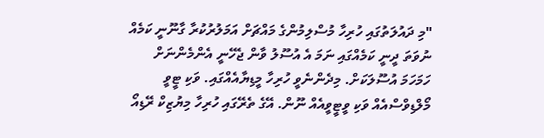"މި ދައުލަތުގައި ހުރިހާ މުސްލިމުންގެ މައްޗަށް އަމަލުރުކުރާ ގާނޫނީ ކަމެއް ނުވަތަ ދީނީ ކަމެއްގައި ނަމަ އެ އުސޫލު ވާން ޖެހޭނީ އެންމެންނަށް ހަމަހަމަ އުސޫލަކަށް. މިދެންނެވީ ހުރިހާ މީޑިޔާއެއްގައި. ވަކި ޓީވީ މޯލްޑިވްސްއެއް ވަކި ވީޓީވީއެއް ނޫން. އޭގެ ތެރޭގައި ހުރިހާ މިޔުޒިކް ރޭޑިއޯ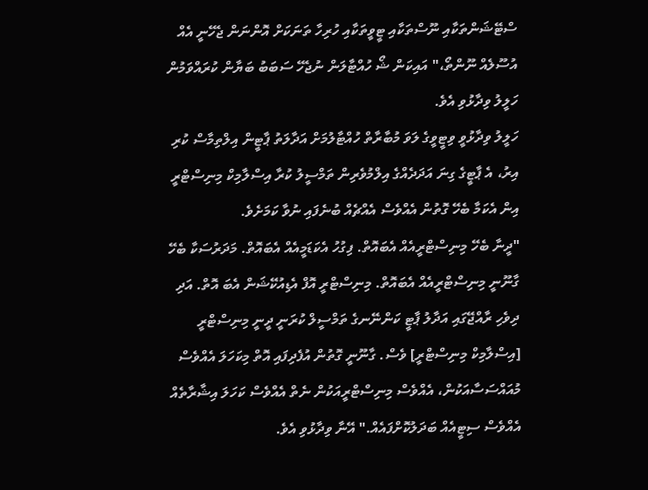ސްޓޭޝަންތަކާއި ނޫސްތަކާއި ޓީވީތަކާއި ހުރިހާ ތަނަކަށް އޮންނަން ޖެހޭނީ އެއް އުސޫލެއް ނޫންތޯ،" އައިކަން ޝޯ ހުއްޓާލަން ނުޖެހޭ ސަބަބު ބަޔާން ކުރައްވަމުން ހަލީލު ވިދާޅުވި އެވެ.
ހަލީލު ވިދާޅުވީ ވިޓީވީގެ ލަވަ މުބާރާތް ހުއްޓާލުމަށް އަދާލަތު ޕާޓީން އިލްތިމާސް ކުރި އިރު، އެ ޕާޓީގެ ގިނަ އަދަދެއްގެ އިލްމުވެރިން ތަމްސީލު ކުރާ އިސްލާމިކް މިނިސްޓްރީ އިން އެކަމާ ބެހޭ ގޮތުން އެއްވެސް އެއްޗެއް ބުނެފައި ނުވާ ކަމަށެވެ.
"ދީނާ ބެހޭ މިނިސްޓްރީއެއް އެބައޮތް. ފިގުހު އެކަޑަމީއެއް އެބައޮތް. މަދަރުސަކާ ބެހޭ ގާނޫނީ މިނިސްޓްރީއެއް އެބައޮތް. މިނިސްޓްރީ އޮފް އެޑިއުކޭޝަން އެބަ އޮތް. އަދި ދިވެހި ރާއްޖޭގައި އަދާލު ޕާޓީ ކަންނޭނގެ ތަމްސީލް ކުރަނީ ދީނީ މިނިސްޓްރީ [އިސްލާމިކް މިނިސްޓްރީ] ވެސް. ގާނޫނީ ގޮތުން އުފެދިފައި އޮތް މިކަހަލަ އެއްވެސް މުއައްސަސާއަކުން، އެއްވެސް މިނިސްޓްރީއަކުން ނެތް އެއްވެސް ކަހަލަ އިޝާރާތެއް އެއްވެސް ސިޓީއެއް ބަދަލުކޮށްފައެއް." އޭނާ ވިދާޅުވި އެވެ.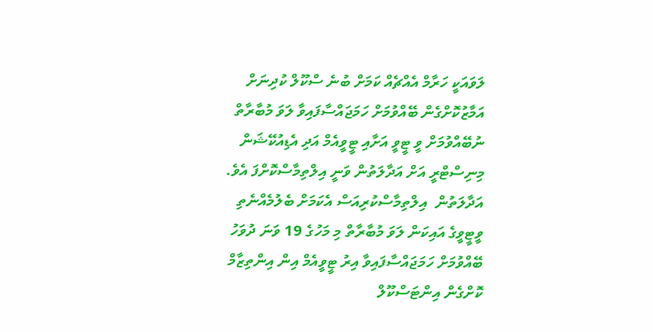ލަވައަކީ ހަރާމް އެއްޗެއް ކަމަށް ބުނެ ސްކޫލް ކުދިނަށް އަމާޒުކޮށްގެން ބޭއްވުމަށް ހަމަޖައްސާފައިވާ ލަވަ މުބާރާތް ނުބޭއްވުމަށް ވީ ޓީވީ އަށާއި ޓީވީއެމް އަދި އެޑިއުކޭޝަން މިނިސްޓްރީ އަށް އަދާލަތުން ވަނީ އިލްތިމާސްކޮށްފަ އެވެ.
އަދާލަތުން  އިލްތިމާސްކުރިއަސް އެކަމަށް ބެލުމެއްނެތި  ވީޓީވީގެ އައިކަން ލަވަ މުބާރާތް މި މަހުގެ 19 ވަނަ ދުވަހު ބޭއްވުމަށް ހަމަޖައްސާފައިވާ އިރު ޓީވީއެމް އިން އިންތިޒާމް ކޮށްގެން އިންޓަސްކޫލް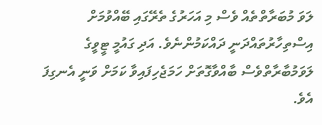ލަވަ މުބަރާތްތެއް ވެސް މި އަހަރުގެ ތެރޭގައި ބޭއްވުމަށް އިސްތިހާރުތައްދަނީ ދައްކަމުންނެވެ. އަދި ގައުމީ ޓީވީގެ ލަވަމުބާރާތްވެސް ބާއްވާގޮތަށް ހަމަޖެހިފައިވާ ކަމަށް ވަނީ އެނގިފަ އެވެ.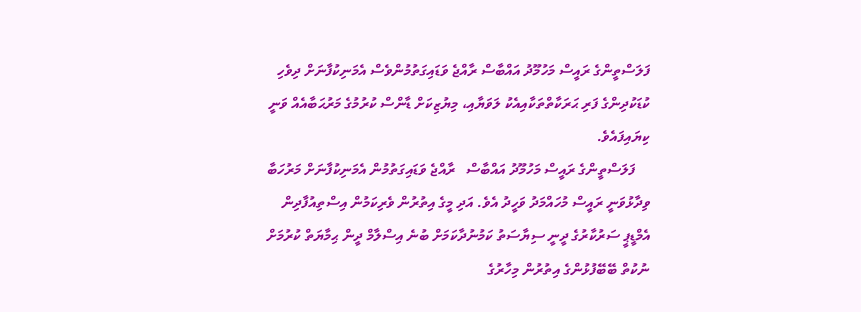ފަލަސްތީންގެ ރައީސް މަހުމޫދު އައްބާސް ރާއްޖެ ވަޑައިގަތުމުންވެސް އެމަނިކުފާނަށް ދިވެހި ކުޑަކުދިންގެ ފަރި ޙަރަކާތްތަކާއިއެކު ލަވަޔާއި، މިޔުޒިކަށް ޑާންސް ކުރުމުގެ މަރުޙަބާއެއް ވަނީ ކިޔައިފައެވެ.
    ފަލަސްތީންގެ ރައީސް މަހުމޫދު އައްބާސް   ރާއްޖެ ވަޑައިގަތުމުން އެމަނިކުފާނަށް މަރުހަބާ ވިދާޅުވަނީ ރައީސް މުހައްމަދު ވަހީދު އެވެ. އަދި މީގެ އިތުރުން ވެރިކަމުން އިސްތިއުފާދިން އެމްޑީޕީ ސަރުކާރުގެ ދީނީ ސިޔާސަތު ކަމުނުދާކަމަށް ބުނެ އިސްލާމް ދީން ޙިމާޔަތް ކުރުމަށް ނުކުތް ބޭބޭފުޅުންގެ އިތުރުން މިހާރުގެ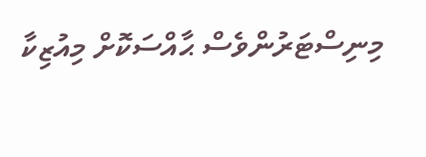މިނިސްޓަރުންވެސް ޙާއްސަކޮށް މިއުޒިކާ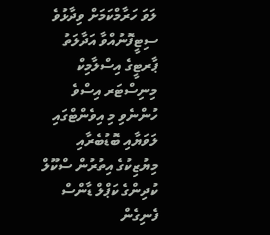ލަވަ ހަރާމްކަމަށް ވިދާޅުވެ ސިޓީފޮނުއްވާ އަދާލަތު ޕާރޓީގެ އިސްލާމިކް މިނިސްޓަރ އިސްވެ ހުންނެވި މި އިވެންޓްގައި ލަވަޔާއި ބޮޑުބެރާއި މިޔުޒިކުގެ އިތުރުން ސްކޫލް ކުދިންގެ ކަޕްލް ޑާންސް ފެނިގެން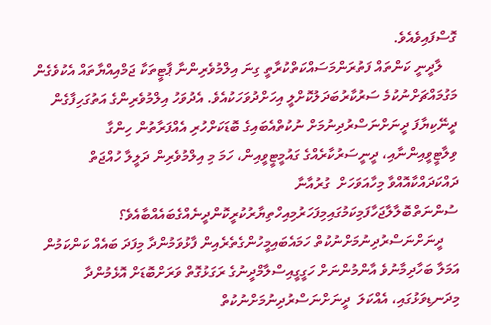ގޮސްފައިވެއެވެ.
    ލާދީނީ ކަންތައް ފަތުރަންމަސައްކަތްކުރާތީ ގިނަ އިލްމުވެރިންނާ ޕާޓީތަކާ ޖަމްއިއްޔާތައް އެކުވެގެން މަގުމައްޗަށްނުކުމެ ސަރުކާރުބަދަލުކޮށްލީ އިހަށްދުވަހަކުއެވެ. އެދުވަހު އިލްމުވެރިންގެ އަތުގަހިފާގެން ދީނޭކިޔާފަ ދީނަށްނަސްރުދިނުމަށް ނުކުތްއެބައިގެ ބޮޑަކަށްހުރި އެއްފަރާތުން ހިންގާ ވިލާޓީވީއިންނާއި، ދީނީސަރުކާރެއްގެ ގައުމީޓީވީއިން، ހަމަ މި އިލްމުވެރިން ދަލީލާ ހުއްޖަތް ދައްކަދައްކާއޮއްވާ މިހާއަވަހަށް  ގުރުއާނާ ސުންނަތްބޮލާލާޖަހާފަމިކަމުގައިމިފަހަރުމިއިހްތިޔާރުކުރީކޮންދީނެއްގެބައެއްބާއެވެ؟
    ދީނަށްނަސްރުދިނުމަށްނުކުތް ހަމައެބައިމީހުންގެތެރެއިން ފާޅުވަމުންދާ މިފަދަ ބައެއް ކަންކަމުން އަމަލާ ބަހާދިމާނުވެ އާންމުންނަށް ހަގީގީއިސްލާމްދީނުގެ ރަގަޅުގޮތް ވަރަށްބޮޑަށް އޮޅެމުންދާ މިދަނޑިވަޅުގައި، އެއްކަލަ  ދީނަށްނަސްރުދިނުމަށްނުކުތް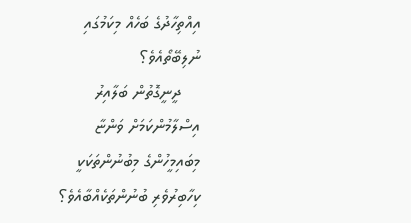އިއްތިހާދުގެ ބަހެއް މިކަމުގައި ނުލިބޭތޯއެވެ؟
    ދީނީގޮތުން ބަލާއިރު އިސްލާމުންކަމަށް ވަންޏާ މިބައިމީހުންގެ މިބުނުންތަކަކީ ކިހާބިރުވެރި ބުނުންތަކެއްބާއެވެ؟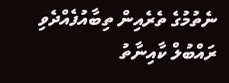ނެތުމުގެ ތެރެއިން ތިބާއުފެއްދެވި ރައްބުލް ކާއިނާތު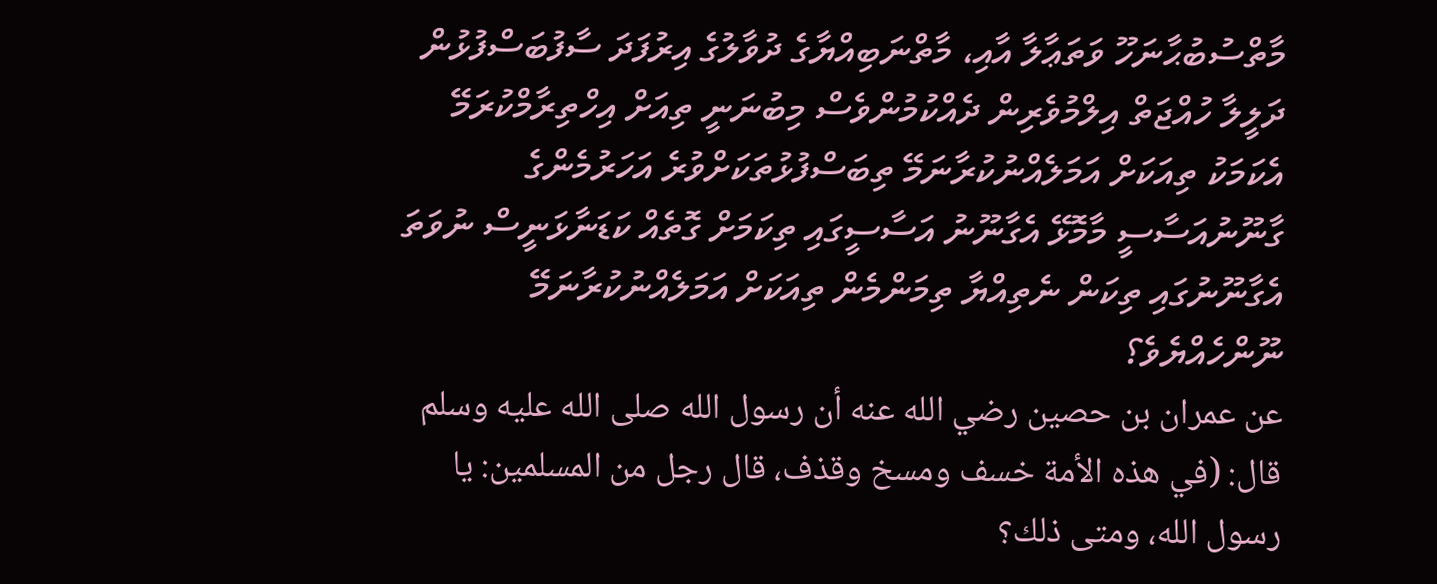މާތްސުބުޙާނަހޫ ވަތަޢާލާ އާއި، މާތްނަބިއްޔާގެ ދުވާލުގެ އިރުފަދަ ސާފުބަސްފުޅުން ދަލީލާ ހުއްޖަތް އިލްމުވެރިން ދެއްކުމުންވެސް މިބުނަނީ ތިއަށް އިހްތިރާމްކުރަމޭ އެކަމަކު ތިއަކަށް އަމަލެއްނުކުރާނަމޭ ތިބަސްފުޅުތަކަށްވުރެ އަހަރުމެންގެ ގާނޫނުއަސާސީ މާމޮޅޭ އެގާނޫނު އަސާސީގައި ތިކަމަށް ގޮތެއް ކަޑަނާޅަނީސް ނުވަތަ އެގާނޫނުގައި ތިކަން ނެތިއްޔާ ތިމަންމެން ތިއަކަށް އަމަލެއްނުކުރާނަމޭ ނޫންހެއްޔެވެ؟
عن عمران بن حصين رضي الله عنه أن رسول الله صلى الله عليه وسلم قال: (في هذه الأمة خسف ومسخ وقذف، قال رجل من المسلمين: يا رسول الله، ومتى ذلك؟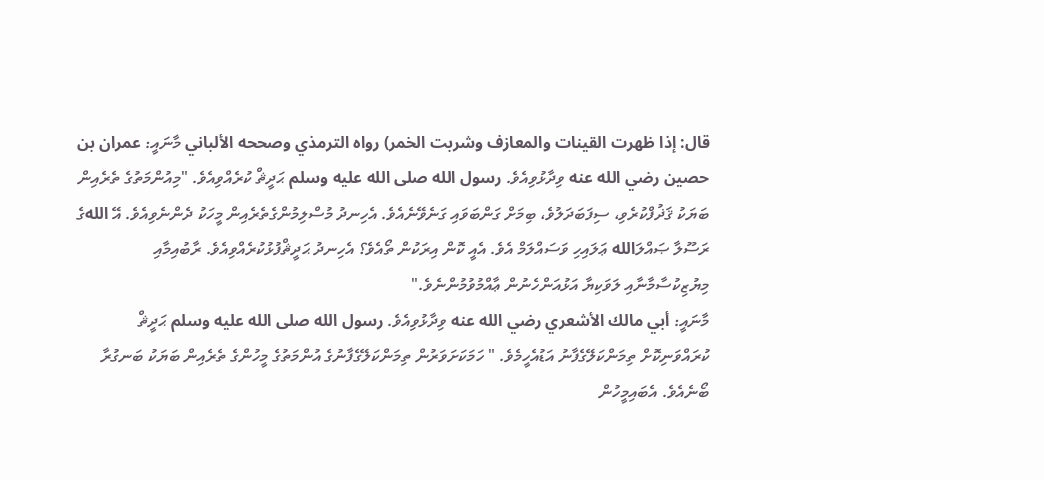قال: إذا ظهرت القينات والمعازف وشربت الخمر) رواه الترمذي وصححه الألباني މާނައީ: عمران بن حصين رضي الله عنه ވިދާޅުވިއެވެ. رسول الله صلى الله عليه وسلم ޙަދީޘް ކުރެއްވިއެވެ. "މިއުންމަތުގެ ތެރެއިން ބަޔަކު ޤަޛުފްކުރެވި، ސިފަބަދަލުވެ، ބިމަށް ގަންބަވައި ގަނެވޭނެއެވެ. އެހިނދު މުސްލިމުންގެތެރެއިން މީހަކު ދެންނެވިއެވެ. އޭ اللهގެ ރަސޫލާ ޞައްލަالله ޢަލައިހި ވަސައްލަމް އެވެ. އެއީ ކޮން އިރަކުން ތޯއެވެ؟ އެހިނދު ޙަދީޘްފުޅުކުރެއްވިއެވެ. ރާބުއިމާއި މިޔުޒިކުސާމާނާއި ލަވަކިޔާ އަޅުއަންހެނުން ޢާއްމުވުމުންނެވެ."
މާނައީ: أبي مالك الأشعري رضي الله عنه ވިދާޅުވިއެވެ. رسول الله صلى الله عليه وسلم ޙަދީޘް ކުރައްވަނިކޮށް ތިމަންކަލޭގެފާނު އަޑުއެހީމެވެ. " ހަމަކަށަވަރުން ތިމަންކަލޭގެފާނުގެ އުންމަތުގެ މީހުންގެ ތެރެއިން ބަޔަކު ބަނގުރާ ބޯނެއެވެ. އެބައިމީހުން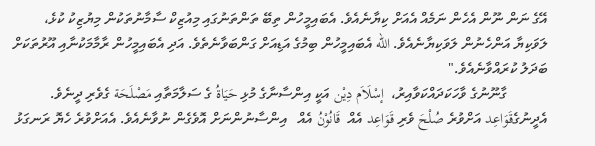އޭގެ ނަން ނޫން އެހެން ނަމެއް އެއަށް ކިޔާނެއެވެ. އެބައިމީހުން ތިބޭ ތަންތަނުގައި މިއުޒިކް ސާމާނުތަކުން މިޔުޒިކު ކުޅެ، ލަވަކިޔާ އަންހެނުން ލަވަކިޔާނެއެވެ. الله އެބައިމީހުން ބިމުގެ އަޑިއަށް ގަންބަވާނެތެވެ. އަދި އެބައިމީހުން ރާމާމަކުނާއި އޫރުތަކަށް ބަދަލު ކުރައްވާނެއެވެ."
           ގާނޫނުގެ ވާހަކަދައްކަވާއިރު،  إسْلَاَم دِيْن އަކީ އިންސާނާގެ މުޅި حَيَاةُ ގެ ސަލާމަތާއި مَصْلَحَة ގެވެރި ދީނެވެ. އެދީނުގެقَوَاعِد އަށްވުރެ صُلْحَ ވެރި قَوَاعِد އެއް  قَانُوْنُ އެއް   އިންސާނުންނަށް އޮވެގެން ނުވާނެއެވެ. އެއަށްވުރެ ހެޔޮ ރަނގަޅު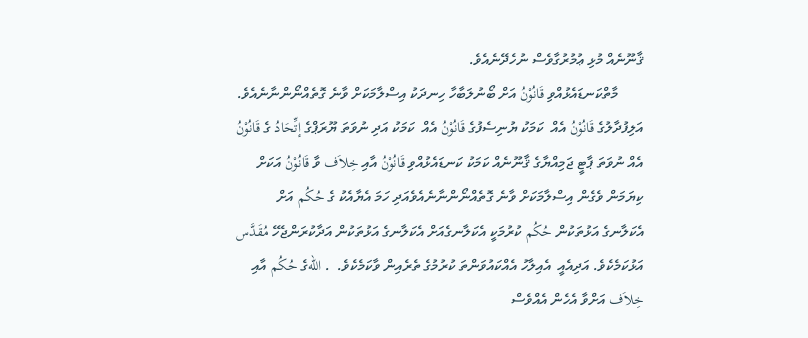ޤާނޫނެއް މުޅި ޢުމުރުގާވެސް ނުހެދޭނެއެވެ.
       މާތްކަނޑައެޅުއްވި قَانُوْنُ އަށް ބޯނުލަބާހާ ހިނދަކު އިސްލާމަކަށް ވާނެ ގޮތެއްނޯންނާނެއެވެ. އަލިފުދާލުގެ قَانُوْنُ އެއް  ކަމަކު ޔުނިސެފުގެ قَانُوْنُ އެއް  ކަމަކު އަދި ނުވަތަ ޔޫރަޕްގެ إتِّحَادُ ގެ قَانُوْنُ އެއް ނުވަތަ ޕާޓީ ޖަމިއްޔާގެ ޤާނޫނެއް ކަމަކު ކަނޑައެޅުއްވި قَانُوْنُ އާއި خِلاَف ވާ قَانُوْنُ އަކަށް ކިޔަމަން ވެގެން އިސްލާމަކަށް ވާނެ ގޮތެއްނޯންނާނެއެވެއަދި ހަމަ އެޔާއެކު ގެ حُكُم އަށް އެކަލާނގެ އަޅުތަކުން حُكُم ކުރުމަކީ އެކަލާނގެއަށް އެކަލާނގެ އަޅުތަކުން އަދާކުރަންޖެހޭ مُقَدَّس އަޅުކަމެކެވެ. އަދިއެއީ  އެއިލާހު އެއްކައުވަންތަ ކުރުމުގެ ތެރެއިން ވާކަމެކެވެ.  . اللهގެ حُكُم އާއި خِلاَف އަށްވާ އެހެން އެއްވެސް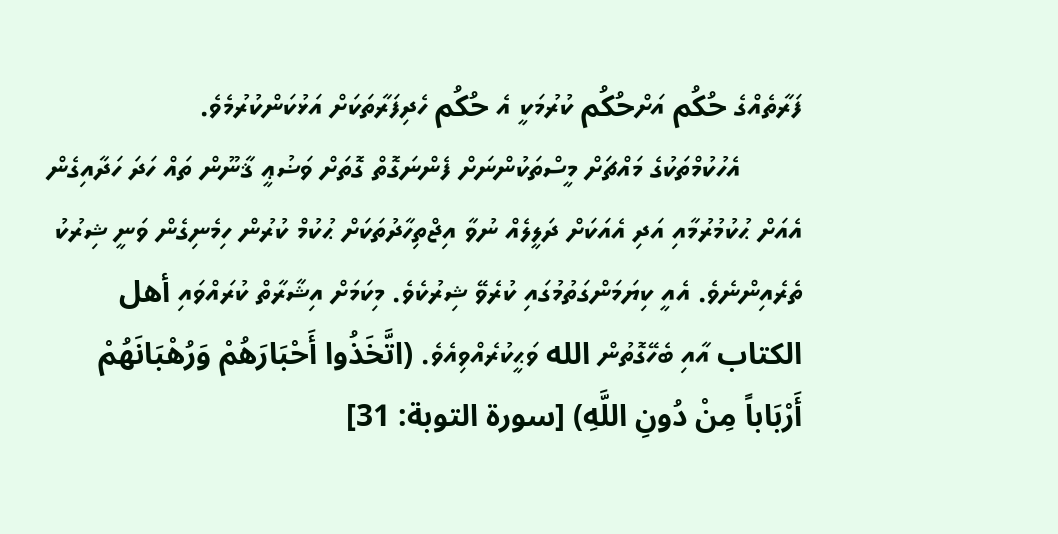ފަރާތެއްގެ حُكُم އަށްحُكُم ކުރުމަކީ އެ حُكُم ހެދިފަރާތަކަށް އަޅުކަންކުރުމެވެ.
        އެހުކުމްތަކުގެ މައްޗަށް މީސްތަކުންނަށް ފެންނަގޮތް ގޮތަށް ވަޟުޢީ ޤާނޫން ތައް ހަދަ ހަދާއިގެން އެއަށް ޙުކުމުރުމާއި އަދި އެއަކަށް ދަލީލެއް ނުވާ އިޖްތިހާދުތަކަށް ޙުކުމް ކުރުން ހިމެނިގެން ވަނީ ޝިރުކު ތެރެއިންނެވެ. އެއީ ކިޔަމަންގަތުމުގައި ކުރެވޭ ޝިރުކެވެ. މިކަމަށް އިޝާރާތް ކުރައްވައި أهل الكتاب އާއި ބެހޭގޮތުން الله ވަޙީކުރެއްވިއެވެ. (اتَّخَذُوا أَحْبَارَهُمْ وَرُهْبَانَهُمْ أَرْبَاباً مِنْ دُونِ اللَّهِ) [سورة التوبة: 31]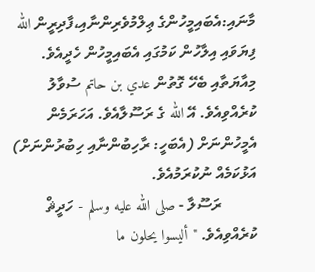މާނައި:އެބައިމީހުންގެ ޢިލްމުވެރިންނާއި،ފާދިރީން الله ފިޔަވައި އިލާހުން ކަމުގައި އެބައިމީހުން ހެދީއެވެ. މިއާޔަތާއި ބެހޭ ގޮތުން عدي بن حاتم ސުވާލު ކުރެއްވިއެވެ. އޭ الله ގެ ރަސޫލާއެވެ. އަހަރަމެން އެމީހުންނަށް (އެބަހީ: ރާހިބުންނާއި ހިބުރުންނަށް) އަޅުކަމެއް ނުކުރަމުއެވެ.
         ރަސޫލާ - صلى الله عليه وسلم - ހަދީޘް ކުރެއްވިއެވެ. "أليسوا يحلون ما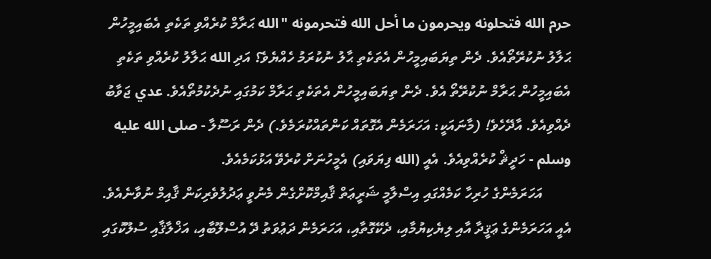حرم الله فتحلونه ويحرمون ما أحل الله فتحرمونه "الله ޙަރާމް ކުރެއްވި ތަކެތި އެބައިމީހުން ޙަލާލު ނުކުރޭތޯއެވެ. ދެން ތިޔަބައިމީހުން އެތަކެތި ޙާލު ނުކުރަމު ހެއްޔެވެ؟ އަދި الله ޙަލާލު ކުރެއްވި ތަކެތި އެބައިމީހުން ޙަރާމް ނުކުރޭތޯ އެވެ. ދެން ތިޔަބައިމީހުން އެތަކެތި ޙަރާމް ކަމުގައި ނުދެކުމުތޯއެވެ. عدي ޖަވާބު ދެއްވިއެވެ. އާދޭހެވެ! (މާނައަކީ: އަހަރަމެން އެގޮތައް ކަންތައްކުރަމެވެ.) ދެން ރަސޫލާ - صلى الله عليه وسلم - ހަދީޘް ކުރެއްވިއެވެ. އެއީ (الله ފިޔަވައި) އެމީހުނަށް ކުރެވޭ އަޅުކަމެއެވެ.
        އަހަރަމެންގެ ހުރިހާ ކަމެއްގައި އިސްލާމީ ޝަރީޢަތް ޤާއިމްކޮށްގެން މެނުވީ ޢަދުލުވެރިކަން ޤާއިމް ނުވާނެއެވެ. އެއީ އަހަރަމެންގެ ޢަޤީދާ އާއި ލިޔެކިޔުމާއި، ދެކޭގޮތާއި، އަހަރަމެން ދަޢުވަތު ދޭ އުސްލޫބާއި، އަޚްލާޤާއި ސުލޫކުގައި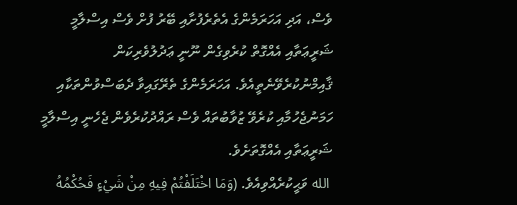ވެސް، އަދި އަހަރަމެންގެ އެތެރެފުށާއި ބޭރު ފުށް ވެސް އިސްލާމީ ޝަރީޢަތާއި އެއްގޮތް ކުރެވިގެން ނޫނީ ޢަދުލުވެރިކަން ޤާއިމްނުކުރެވޭނެތީއެވެ. އަހަރަމެންގެ ތެރޭގައިވާ ދެބަސްވުންތަކާއި ހަމަނުޖެހުމާއި ކުރެވޭ ޒުވާބުތައް ވެސް ރައްދުކުރެވެން ޖެހެނީ އިސްލާމީ ޝަރީޢަތާއި އެއްގޮތަށެވެ.
 الله ވަޙީކުރެއްވިއެވެ. (وَمَا اخْتَلَفْتُمْ فِيهِ مِنْ شَيْءٍ فَحُكْمُهُ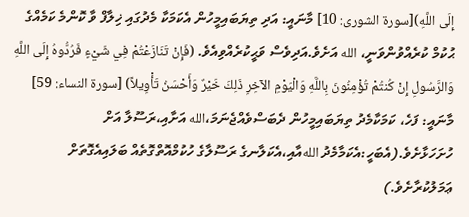إِلَى اللَّهِ)[سورة الشورى: 10] މާނައީ: އަދި ތިޔަބައިމީހުން އެކަމަކާ މެދުގައި ޚިލާފް ވާ ކޮންމެ ކަމެއްގެ ޙުކުމް ކުރެއްވުންވަނީ، الله އަށެވެ.އަދިވެސް ވަޙީކުރެއްވިއެވެ. (فَإِنْ تَنَازَعْتُمْ فِي شَيْءٍ فَرُدُّوهُ إِلَى اللَّهِ وَالرَّسُولِ إِنْ كُنتُمْ تُؤْمِنُونَ بِاللَّهِ وَالْيَوْمِ الآخِرِ ذَلِكَ خَيْرٌ وَأَحْسَنُ تَأْوِيلاً) [سورة النساء: 59] މާނައީ: ފަހެ، ކަމަކާމެދު ތިޔަބައިމީހުން ދެބަސްވެއްޖެނަމަ،الله އަށާއި،ރަސޫލާ އަށް ހުށަހަޅާށެވެ.(އެބަހީ:އެކަމާމެދު اللهއާއި،އެކަލާނގެ ރަސޫލާގެ ހުކުމްއޮތްގޮތެއް ބަލައިއެގޮތަށް ޢަމަލުކުރާށެވެ.)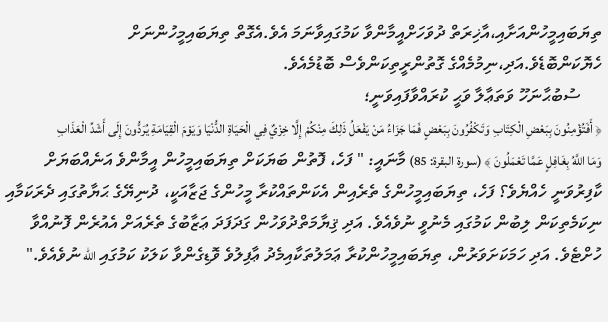ތިޔަބައިމީހުންއަށާއި،އާޚިރަތް ދުވަހަށްއީމާންވާ ކަމުގައިވާނަމަ އެވެ.އެގޮތް ތިޔަބައިމީހުންނަށް ހެޔޮކަންބޮޑެވެ.އަދި،ނިމުމެއްގެ ގޮތުންރީތިކަންވެސް ބޮޑުމެއެވެ.
     ސުބުޙާނަހޫ ވަތަޢާލާ ވަޙީ ކުރައްވާފައިވަނީ؛
﴿ أَفَتُؤْمِنُونَ بِبَعْضِ الْكِتَابِ وَتَكْفُرُونَ بِبَعْضٍ فَمَا جَزَاءُ مَنْ يَفْعَلُ ذَلِكَ مِنْكُمْ إِلَّا خِزْيٌ فِي الْحَيَاةِ الدُّنْيَا وَيَوْمَ الْقِيَامَةِ يُرَدُّونَ إِلَى أَشَدِّ الْعَذَابِ وَمَا اللَّهُ بِغَافِلٍ عَمَّا تَعْمَلُونَ ﴾ (سورة البقرة: 85) މާނައީ: " ފަހެ، ފޮތުން ބަޔަކަށް ތިޔަބައިމީހުން އީމާންވެ އަނެއްބަޔަށް ކާފިރުވަނީ ހެއްޔެވެ؟ ފަހެ، ތިޔަބައިމީހުންގެ ތެރެއިން އެކަންތައްކުރާ މީހުންގެ ޖަޒާއަކީ، ދުނިޔޭގެ ޙަޔާތުގައި ދެރަކަމާއި ނިކަމެތިކަން ލިބުން ކަމުގައި މެނުވީ ނުވެއެވެ. އަދި ޤިޔާމަތްދުވަހުން ގަދަފަދަ ޢަޒާބުގެ ތެރެއަށް އެއުރެން ފޮނުއްވާ ހުށްޓެވެ. އަދި ހަމަކަށަވަރުން، ތިޔަބައިމީހުންކުރާ ޢަމަލުތަކާއިމެދު ޢާފިލުވެ ވޮޑިގެންވާ ކަލަކު ކަމުގައި الله ނުވެއެވެ."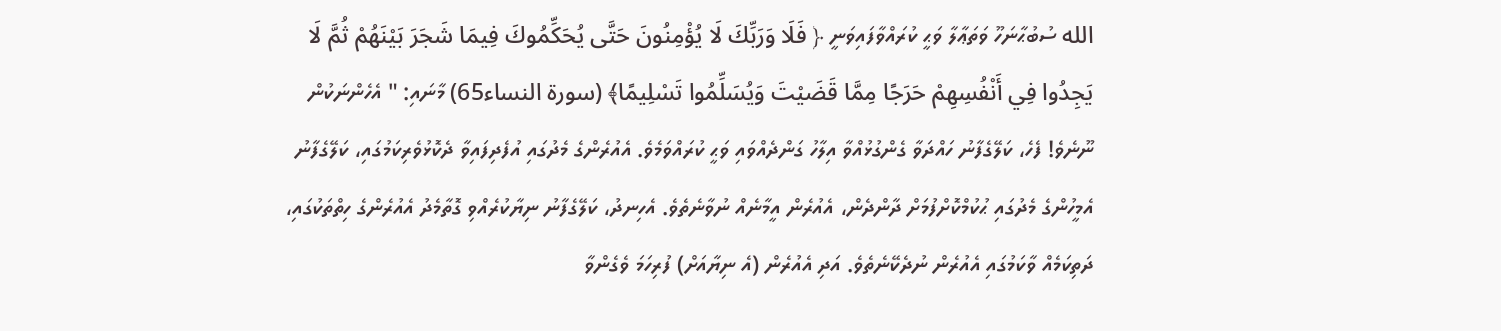الله ސުބުޙާނަހޫ ވަތަޢާލާ ވަޙީ ކުރައްވާފައިވަނީ ﴿ فَلَا وَرَبِّكَ لَا يُؤْمِنُونَ حَتَّى يُحَكِّمُوكَ فِيمَا شَجَرَ بَيْنَهُمْ ثُمَّ لَا يَجِدُوا فِي أَنْفُسِهِمْ حَرَجًا مِمَّا قَضَيْتَ وَيُسَلِّمُوا تَسْلِيمًا﴾ (سورة النساء65) މާނައި: " އެހެންނަކުން ނޫނެވެ! ފެހެ، ކަލޭގެފާނު ހައްދަވާ ގެންގުޅުއްވާ އިލާހު ގަންދެއްވައި ވަޙީ ކުރައްވަމެވެ. އެއުރެންގެ މެދުގައި އުފެދިފައިވާ ދެކޮޅުވެރިކަމުގައި، ކަލޭގެފާނު އެމީހުންގެ މެދުގައި ޙުކުމްކޮށްފުމަށް ދާންދެން، އެއުރެން އީމާނެއް ނުވާނެތެވެ. އެހިނދު، ކަލޭގެފާނު ނިޔާކުރެއްވި ގޮތާމެދު އެއުރެންގެ ހިތްތަކުގައި، ދަތިކަމެއް ވާކަމުގައި އެއުރެން ނުދެކޭނެތެވެ. އަދި އެއުރެން (އެ ނިޔާއަށް) ފުރިހަމަ ވެގެންވާ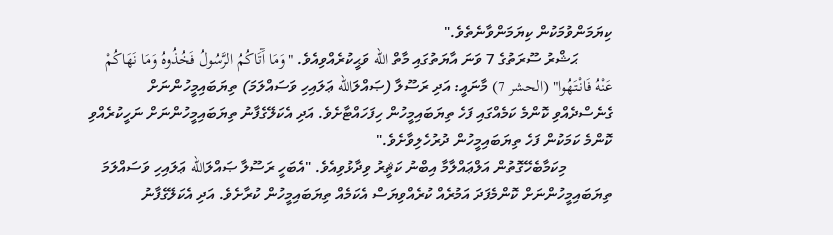ކިޔަމަންވުމަކުން ކިޔަމަންވާނެތެވެ."
         ޙަޝްރު ސޫރަތުގެ 7 ވަނަ އާޔަތުގައި މާތް الله ވަޙީކުރެއްވިއެވެ. "وَمَا آَتَاكُمُ الرَّسُولُ فَخُذُوهُ وَمَا نَهَاكُمْ عَنْهُ فَانْتَهُوا" (الحشر 7) މާނައީ: އަދި ރަސޫލާ (ޞައްލަالله ޢަލައިހި ވަސައްލަމަ) ތިޔަބައިމީހުންނަށް ގެނެސްދެއްވި ކޮންމެ ކަމެއްގައި ފަހެ ތިޔަބައިމީހުން ހިފަހައްޓާށެވެ. އަދި އެކަލޭގެފާނު ތިޔަބައިމީހުންނަށް ނަހީކުރެއްވި ކޮންމެ ކަމަކުން ފަހެ ތިޔަބައިމީހުން ދުރުހެލިވާށެވެ."
            މިކަމާބެހޭގޮތުން އަލްޢައްލާމާ އިބްނު ކަޘީރު ވިދާޅުވިއެވެ. "އެބަހީ ރަސޫލާ ޞައްލަالله ޢަލައިހި ވަސައްލަމަ ތިޔަބައިމީހުންނަށް ކޮންމެފަދަ އަމުރެއް ކުރެއްވިޔަސް އެކަމެއް ތިޔަބައިމީހުން ކުރާށެވެ. އަދި އެކަލޭގެފާނު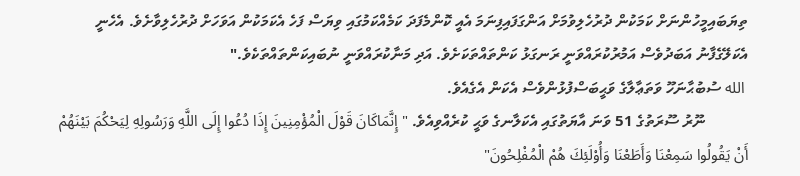ތިޔަބައިމީހުންނަށް ކަމަކުން ދުރުހެލިވުމަށް އަންގަފައިފިނަމަ އެއީ ކޮންމެފަދަ ކަމެއްކަމުގައި ވިޔަސް ފަހެ އެކަމަކުން އަވަހަށް ދުރުހެލިވާށެވެ. އެހެނީ އެކަލޭގެފާނު އަބަދުވެސް އަމުރުކުރައްވަނީ ރަނގަޅު ކަންތައްތަކަށެވެ. އަދި މަނާކުރައްވަނީ ނުބައިކަންތައްތަކެވެ."
 الله ސުބުޙާނަހޫ ވަތަޢާލާގެ ވަޙީބަސްފުޅުންވެސް އެކަން އެގެއެވެ.
           ނޫރު ސޫރަތުގެ 51 ވަނަ އާޔަތުގައި އެކަލާނގެ ވަޙީ ކުރެއްވިއެވެ. "إِنَّمَاكَانَ قَوْلَ الْمُؤْمِنِينَ إِذَا دُعُوا إِلَى اللَّهِ وَرَسُولِهِ لِيَحْكُمَ بَيْنَهُمْ أَنْ يَقُولُوا سَمِعْنَا وَأَطَعْنَا وَأُوْلَئِكَ هُمْ الْمُفْلِحُونَ"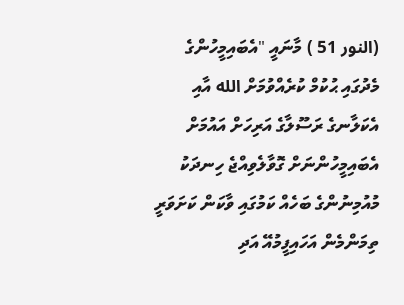(النور 51 ) މާނައީ "އެބައިމީހުންގެ މެދުގައި ޙުކުމް ކުރެއްވުމަށް الله އާއި އެކަލާނގެ ރަސޫލާގެ އަރިހަށް އައުމަށް އެބައިމީހުންނަށް ގޮވާލެވިއްޖެ ހިނދަކު މުއުމިނުންގެ ބަހެއް ކަމުގައި ވާކަން ކަށަވަރީ ތިމަންމެން އަހައިފީމުއޭ އަދި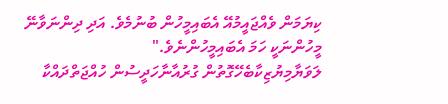ކިޔަމަން ވެއްޖައީމުއޭ އެބައިމީހުން ބުނުމެވެ. އަދި ދިންނަވާނޭ މީހުންނަކީ ހަމަ އެބައިމީހުންނެވެ."
ލަވަޔާމިޔުޒިކާބެހޭގޮތުން ގުރުއާނާހަދީސުން ހުއްޖަތްދައްކާ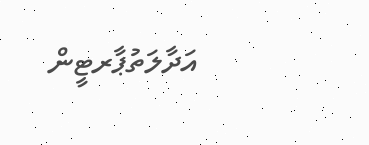އަދާލަތުޕާރޓީން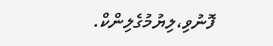ފޮނުވި،ލިޔުމުގެލިންކް.